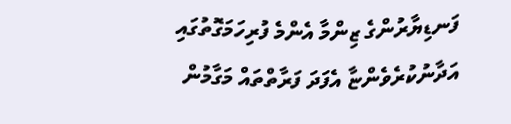ފަނޑިޔާރުންގެ ޒިންމާ އެންމެ ފުރިހަމަގޮތުގައި އަދާނުކުރެވެންޏާ އެފަދަ ފަރާތްތައް މަގާމުން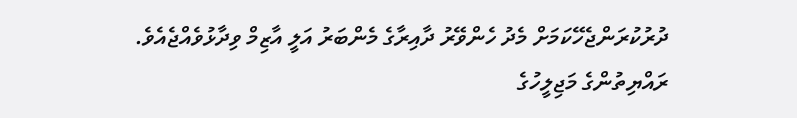ދުރުކުރަންޖެހޭކަމަށް މެދު ހެންވޭރު ދާއިރާގެ މެންބަރު އަލީ އާޒިމް ވިދާޅުވެއްޖެއެވެ.
ރައްޔިތުންގެ މަޖިލީހުގެ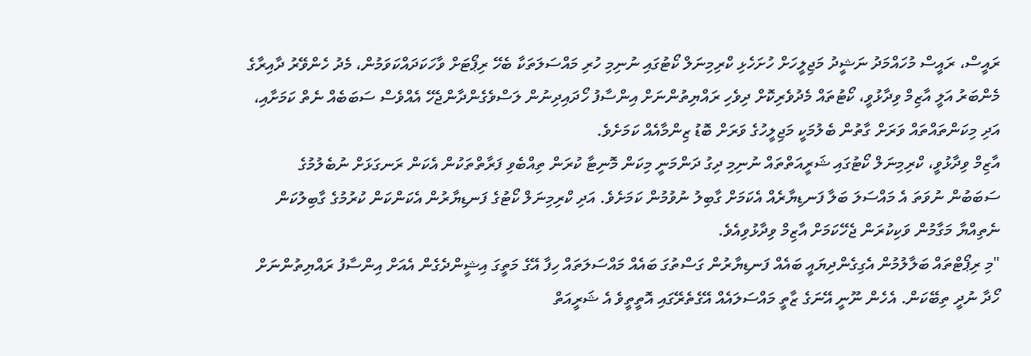ރައީސް، ރައީސް މުހައްމަދު ނަޝީދު މަޖިލީހަށް ހުށަހެޅި ކްރިމިނަލް ކޯޓުގައި ނުނިމި ހުރި މައްސަލަތަކާ ބެހޭ ރިޕޯޓަށް ވާހަކަދައްކަވަމުން، މެދު ހެންވޭރު ދާއިރާގެ މެންބަރު އަލީ އާޒިމް ވިދާޅުވީ، ކޯޓުތައް މެދުވެރިކޮށް ދިވެހި ރައްޔިތުންނަށް އިންސާފު ހޯދައިދިނުން ލަސްވެގެންދާންޖެހޭ އެއްވެސް ސަބަބެއް ނެތް ކަމަށާއި، އަދި މިކަންތައްތައް ވަރަށް ގާތުން ބެލުމަކީ މަޖިލީހުގެ ވަރަށް ބޮޑު ޒިންމާއެއް ކަމަށެވެ.
އާޒިމް ވިދާޅުވީ، ކްރިމިނަލް ކޯޓުގައި ޝަރީއަތްތައް ނުނިމި ދިގު ދަންމަނީ މިކަން މޮނިޓާ ކުރަން ތިއްބެވި ފަރާތްތަކުން އެކަން ރަނގަޅަށް ނުބެލުމުގެ ސަބަބުން ނުވަތަ އެ މައްސަލަ ބަލާ ފަނޑިޔާރެއް އެކަމަށް ގާބިލު ނުވުމުން ކަމަށެވެ. އަދި ކްރިމިނަލް ކޯޓުގެ ފަނޑިޔާރުން އެކަންކަން ކުރުމުގެ ގާބިލުކަން ނެތިއްޔާ މަގާމުން ވަކިކުރަން ޖެހޭކަމަށް އާޒިމް ވިދާޅުވިއެވެ.
"މި ރިޕޯޓްތައް ބަލާލުމުން އެގިގެންދިޔައީ ބައެއް ފަނޑިޔާރުން ގަސްތުގަ ބައެއް މައްސަލަތައް ހިފާ އޭގެ މަތީގަ އިޝީންދެގެން އެއަށް އިންސާފު ރައްޔިތުންނަށް ހޯދާ ނުދީ ތިބޭކަން. އެހެން ނޫނީ އޭނަގެ ޒާތީ މައްސަލައެއް އޭގެތެރޭގައި އޮތީތީވެ އެ ޝަރީއަތް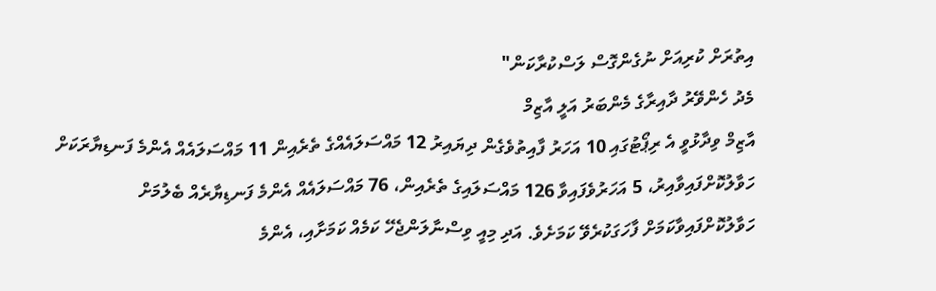އިތުރަށް ކުރިއަށް ނުގެންގޮސް ލަސްކުރާކަން"
މެދު ހެންވޭރު ދާއިރާގެ މެންބަރު އަލީ އާޒިމް
އާޒިމް ވިދާޅުވީ އެ ރިޕޯޓުގައި 10 އަހަރު ފާއިތުވެގެން ދިޔައިރު 12 މައްސަލައެއްގެ ތެރެއިން 11 މައްސަލައެއް އެންމެ ފަނޑިޔާރަކަށް ހަވާލުކޮށްފައިވާއިރު، 5 އަހަރުވެފައިވާ 126 މައްސަލައިގެ ތެރެއިން، 76 މައްސަލައެއް އެންމެ ފަނޑިޔާރެއް ބެލުމަށް ހަވާލުކޮށްފައިވާކަމަށް ފާހަގަކުރެވޭ ކަމަށެވެ. އަދި މިއީ ވިސްނާލަންޖެހޭ ކަމެއް ކަމަށާއި، އެންމެ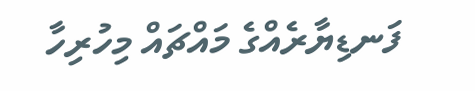ފަނޑިޔާރެއްގެ މައްޗައް މިހުރިހާ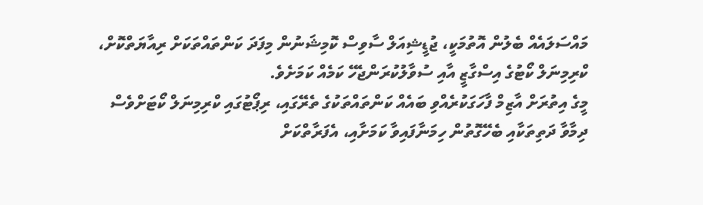މައްސަލައެއް ބެލުން އޮތުމަކީ، ޖުޑީޝިއަލް ސާވިސް ކޮމިޝަނުން މިފަދަ ކަންތައްތަކަށް ރިއާޔަތްކޮށް، ކްރިމިނަލް ކޯޓުގެ އިސްގާޒީ އާއި ސުވާލުކުރަންޖެހޭ ކަމެއް ކަމަށެވެ.
މީގެ އިތުރަށް އާޒިމް ފާހަގަކުރެއްވި ބައެއް ކަންތައްތަކުގެ ތެރޭގައި، ރިޕޯޓުގައި ކްރިމިނަލް ކޯޓަށްވެސް ދިމާވާ ދަތިތަކާއި ބެހޭގޮތުން ހިމަނާފައިވާ ކަމަށާއި، އެފަރާތްކަށް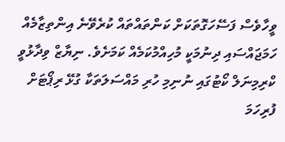ވީހާވެސް ފަސޭހަގޮތަކަށް ކަންތައްތައް ކުރެވޭނެ އިންތިޒާމެއް ހަމަޖައްސައި ދިނުމަކީ މުހިއްމުކަމެއް ކަމަށެވެ. ނިޔާޒް ވިދާޅުވީ ކްރިމިނަލް ކޯޓުގައި ނުނިމި ހުރި މައްސަލަތަކާ ގުޅޭ ރިޕޯޓަށް ފުރިހަމަ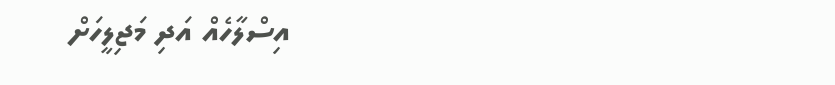އިސްލާހެއް އަދި މަޖިލީހަށް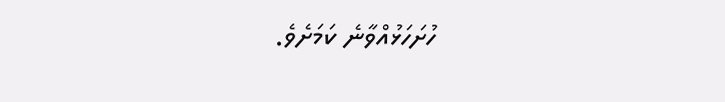ހުށަހަޅުއްވާނެ ކަމަށެވެ.